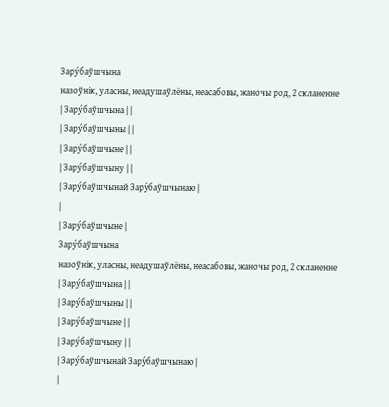Зару́баўшчына
назоўнік, уласны, неадушаўлёны, неасабовы, жаночы род, 2 скланенне
| Зару́баўшчына | |
| Зару́баўшчыны | |
| Зару́баўшчыне | |
| Зару́баўшчыну | |
| Зару́баўшчынай Зару́баўшчынаю |
|
| Зару́баўшчыне |
Зару́баўшчына
назоўнік, уласны, неадушаўлёны, неасабовы, жаночы род, 2 скланенне
| Зару́баўшчына | |
| Зару́баўшчыны | |
| Зару́баўшчыне | |
| Зару́баўшчыну | |
| Зару́баўшчынай Зару́баўшчынаю |
|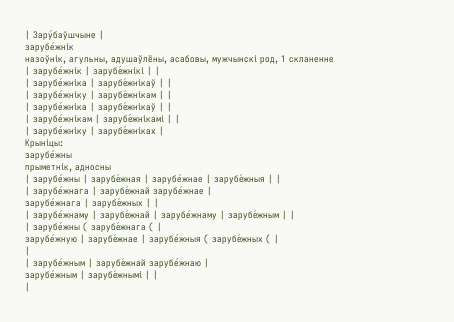| Зару́баўшчыне |
зарубе́жнік
назоўнік, агульны, адушаўлёны, асабовы, мужчынскі род, 1 скланенне
| зарубе́жнік | зарубе́жнікі | |
| зарубе́жніка | зарубе́жнікаў | |
| зарубе́жніку | зарубе́жнікам | |
| зарубе́жніка | зарубе́жнікаў | |
| зарубе́жнікам | зарубе́жнікамі | |
| зарубе́жніку | зарубе́жніках |
Крыніцы:
зарубе́жны
прыметнік, адносны
| зарубе́жны | зарубе́жная | зарубе́жнае | зарубе́жныя | |
| зарубе́жнага | зарубе́жнай зарубе́жнае |
зарубе́жнага | зарубе́жных | |
| зарубе́жнаму | зарубе́жнай | зарубе́жнаму | зарубе́жным | |
| зарубе́жны ( зарубе́жнага ( |
зарубе́жную | зарубе́жнае | зарубе́жныя ( зарубе́жных ( |
|
| зарубе́жным | зарубе́жнай зарубе́жнаю |
зарубе́жным | зарубе́жнымі | |
|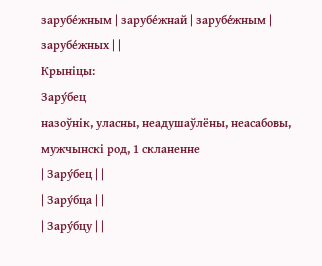зарубе́жным | зарубе́жнай | зарубе́жным | зарубе́жных | |
Крыніцы:
Зару́бец
назоўнік, уласны, неадушаўлёны, неасабовы, мужчынскі род, 1 скланенне
| Зару́бец | |
| Зару́бца | |
| Зару́бцу | |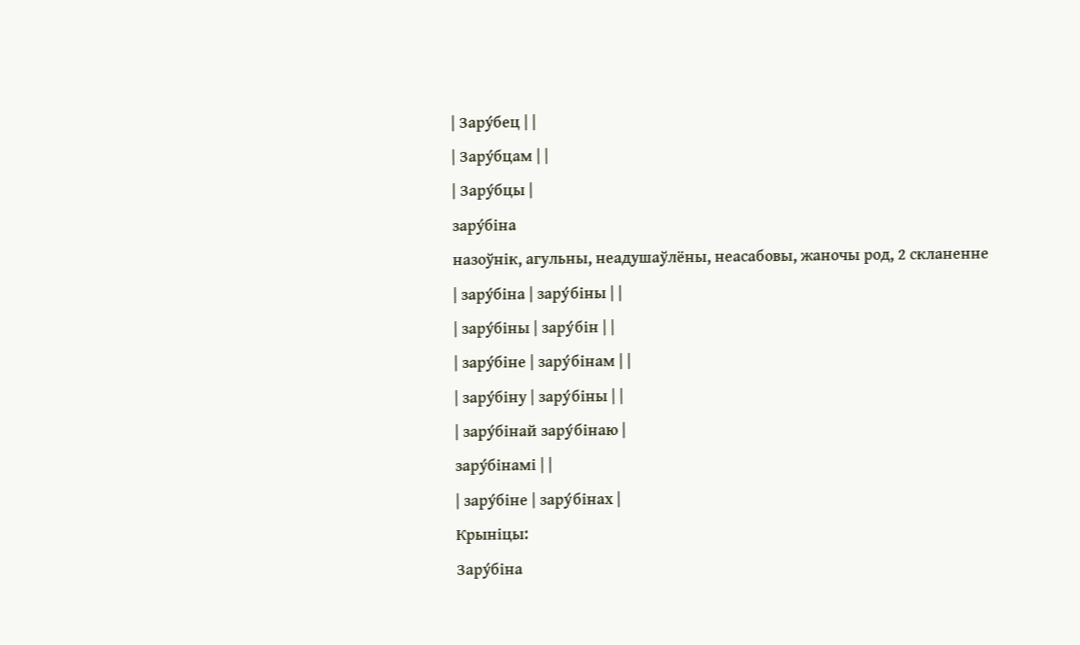| Зару́бец | |
| Зару́бцам | |
| Зару́бцы |
зару́біна
назоўнік, агульны, неадушаўлёны, неасабовы, жаночы род, 2 скланенне
| зару́біна | зару́біны | |
| зару́біны | зару́бін | |
| зару́біне | зару́бінам | |
| зару́біну | зару́біны | |
| зару́бінай зару́бінаю |
зару́бінамі | |
| зару́біне | зару́бінах |
Крыніцы:
Зару́біна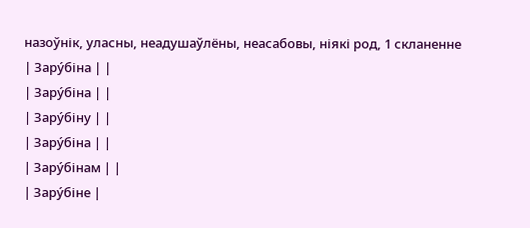назоўнік, уласны, неадушаўлёны, неасабовы, ніякі род, 1 скланенне
| Зару́біна | |
| Зару́біна | |
| Зару́біну | |
| Зару́біна | |
| Зару́бінам | |
| Зару́біне |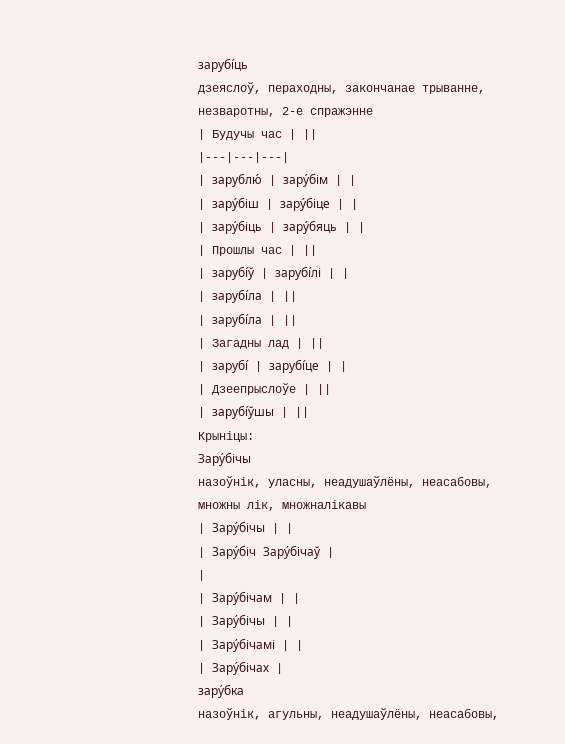зарубі́ць
дзеяслоў, пераходны, закончанае трыванне, незваротны, 2-е спражэнне
| Будучы час | ||
|---|---|---|
| зарублю́ | зару́бім | |
| зару́біш | зару́біце | |
| зару́біць | зару́бяць | |
| Прошлы час | ||
| зарубі́ў | зарубі́лі | |
| зарубі́ла | ||
| зарубі́ла | ||
| Загадны лад | ||
| зарубі́ | зарубі́це | |
| Дзеепрыслоўе | ||
| зарубі́ўшы | ||
Крыніцы:
Зару́бічы
назоўнік, уласны, неадушаўлёны, неасабовы, множны лік, множналікавы
| Зару́бічы | |
| Зару́біч Зару́бічаў |
|
| Зару́бічам | |
| Зару́бічы | |
| Зару́бічамі | |
| Зару́бічах |
зару́бка
назоўнік, агульны, неадушаўлёны, неасабовы,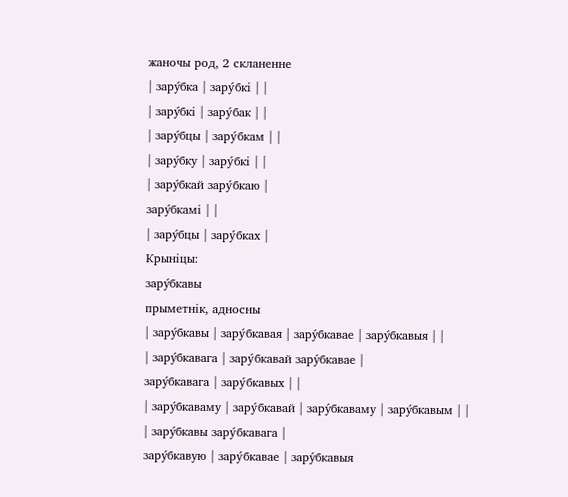жаночы род, 2 скланенне
| зару́бка | зару́бкі | |
| зару́бкі | зару́бак | |
| зару́бцы | зару́бкам | |
| зару́бку | зару́бкі | |
| зару́бкай зару́бкаю |
зару́бкамі | |
| зару́бцы | зару́бках |
Крыніцы:
зару́бкавы
прыметнік, адносны
| зару́бкавы | зару́бкавая | зару́бкавае | зару́бкавыя | |
| зару́бкавага | зару́бкавай зару́бкавае |
зару́бкавага | зару́бкавых | |
| зару́бкаваму | зару́бкавай | зару́бкаваму | зару́бкавым | |
| зару́бкавы зару́бкавага |
зару́бкавую | зару́бкавае | зару́бкавыя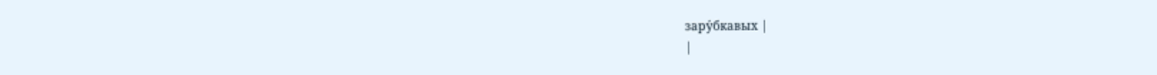зару́бкавых |
|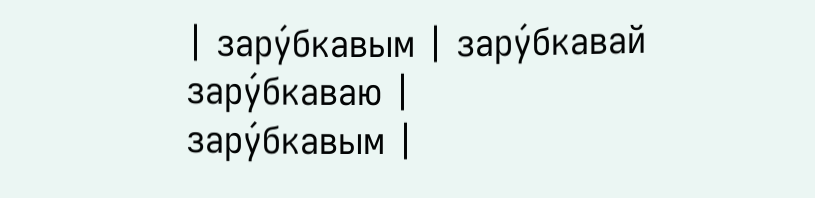| зару́бкавым | зару́бкавай зару́бкаваю |
зару́бкавым |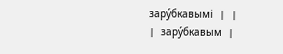зару́бкавымі | |
| зару́бкавым |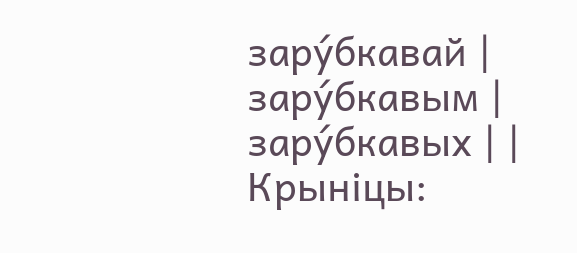зару́бкавай | зару́бкавым | зару́бкавых | |
Крыніцы: